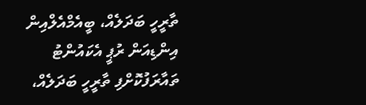ތާރީހީ ބަދަލެއް، ބީއެމްއެލްއިން އިންޑިއަން ރުޕީ އެކައުންޓު ތައާރަފުކޮށްފި ތާރީހީ ބަދަލެއް،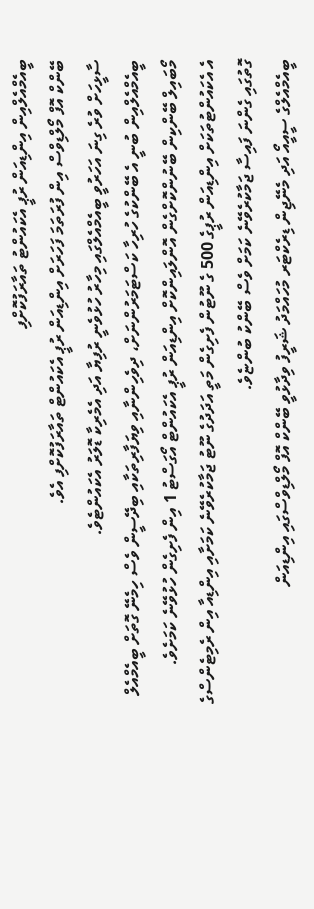ބީއެމްއެލްއިން އިންޑިއަން ރުޕީ އެކައުންޓު ތައާރަފުކޮށްފި
ބޭންކް އޮފް މޯލްޑިވްސް އިން ފުރަތަމަ ފަހަރަށް އިންޑިއަން ރުޕީ އެކައުންޓް ތައާރަފުކޮށްފި އެވެ.
ސާޅީހަށް ވުރެ ގިނަ އަހަރުވީ ބީއެމްއެލްގައި މިހާރު ހުޅުވެނީ ރުފިޔާ އަދި އެމެރިކާ ޑޮލަރު އެކައުންޓެވެ.
ބީއެމްއެލްއިން ބުނީ އެ ބޭންކުގެ ހުރިހާ ކަސްޓަމަރުންނަށް، ދިވެހިންނާއި ވިޔަފާރިތަކާއި ބިދޭސީން ވެސް ހިމެނޭ ގޮތަށް ބީއެމްއެލް މޯބައިލް ބޭންކިން ބޭނުންކޮށްގެން އޮންލައިންކޮށް އިންޑިއަން ރުޕީ އެކައުންޓް އޯގަސްޓު 1 އިން ފެށިގެން ހުޅުވޭނެ ކަމަށެވެ.
އެ އެކައުންޓުތަކަށް އިންޑިއަން ރުޕީގެ 500 ގެ ނޫޓުން ފެށިގެން މަތީ އަދަދުގެ ނޫޓު ޖަމާކުރެވޭނެ ކަމަށާއި އިންޑިއާ އިން ރެމިޓެންސްގެ ގޮތުގައި ގެންނަ ފައިސާ ޖަމާކުރެވޭނެ ކަމަށް ވެސް ބޭންކު ބުންޏެވެ.
ބީއެމްއެލްގެ ސީއީއޯ އަދި މެނޭޖިން ޑިރެކްޓަރ މުހައްމަދު ޝަރީފު ވިދާޅުވީ ބޭންކް އޮފް މޯލްޑިވްސްގައި އިންޑިއަން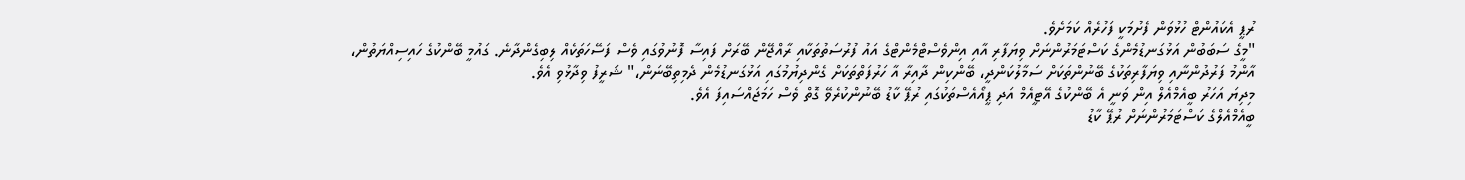ރުޕީ އެކައުންޓް ހުޅުވަން ފެށުމަކީ ފަހުރެއް ކަމަށެވެ.
"މީގެ ސަބަބުން އަޅުގަނޑުމެންގެ ކަސްޓަމަރުންނަށް ވިޔަފާރި އާއި އިންވެސްޓްމެންޓްގެ އައު ފުރުސަތުތަކާއި ރާއްޖޭން ބޭރަށް ފައިސާ ފޮނުވުގައި ވެސް ފަސޭހަތަކެއް ލިބިގެންދާނެ. ގައުމީ ބޭންކުގެ ހައިސިއްޔަތުން، އާންމު ފަރުދުންނާއި ވިޔަފާރިތަކުގެ ބޭނުންތަކަށް ސަމާލުކަންދީ، ބޭންކިން ދާއިރާ އާ ހަރުފަތްތަކަށް ގެންދިޔުމުގައި އަޅުގަނޑުމެން ދެމިތިބޭނަން،" ޝަރީފު ވިދާޅުވި އެވެ.
މިދިޔަ އަހަރު ބީއެމްއެލް އިން ވަނީ އެ ބޭންކުގެ އޭޓީއެމް އަދި ޕީއޯއެސްތަކުގައި ރުޕޭ ކާޑު ބޭނުންކުރެވޭ ގޮތް ވެސް ހަމަޖައްސައިފަ އެވެ.
ބީއެމްއެލްގެ ކަސްޓަމަރުންނަށް ރުޕޭ ކާޑު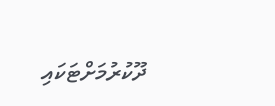ދޫކުރުމަށްޓަކައި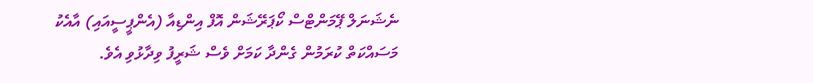ނެޝަނަލް ޕޭމަންޓްސް ކޯޕަރޭޝަން އޮފް އިންޑިއާ (އެންޕީސީއައި) އާއެކު މަސައްކަތް ކުރަމުން ގެންދާ ކަމަށް ވެސް ޝަރީފު ވިދާޅުވި އެވެ.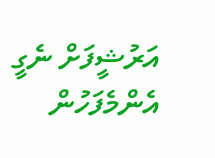އަރުޝީފަށް ނެގީ
އެންމެފަހުން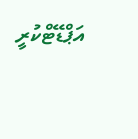އަޕްޑޭޓްކުރީ